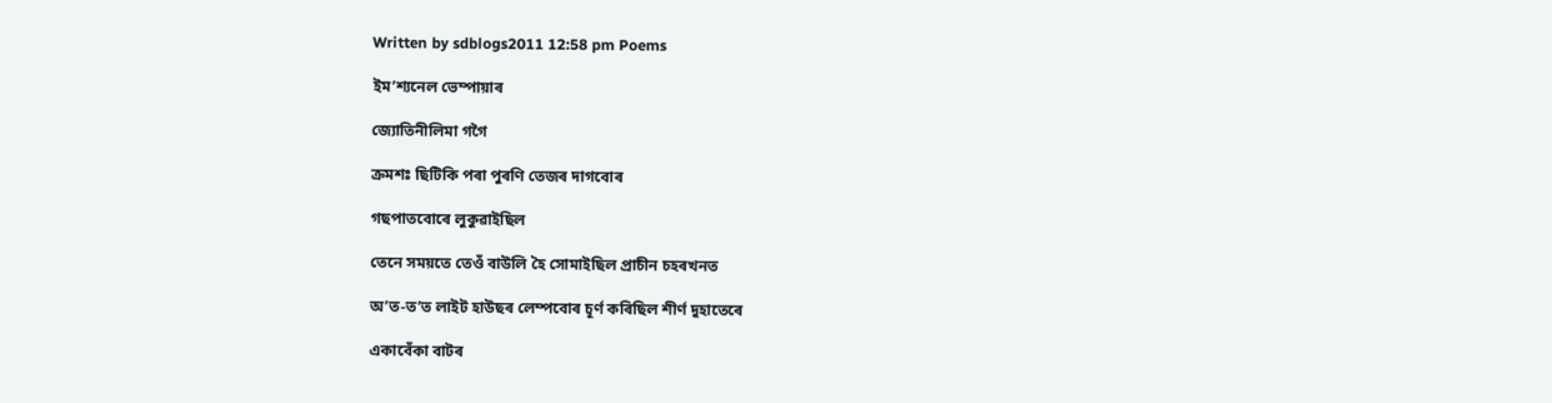Written by sdblogs2011 12:58 pm Poems

ইম’শ্যনেল ভেম্পায়াৰ

জ্যোতিনীলিমা গগৈ

ক্ৰমশঃ ছিটিকি পৰা পুৰণি তেজৰ দাগবোৰ

গছপাতবোৰে লুকুৱাইছিল

তেনে সময়তে তেওঁ বাউলি হৈ সোমাইছিল প্ৰাচীন চহৰখনত

অ’ত-ত’ত লাইট হাউছৰ লেম্পবোৰ চূৰ্ণ কৰিছিল শীৰ্ণ দুহাতেৰে

একাবেঁকা বাটৰ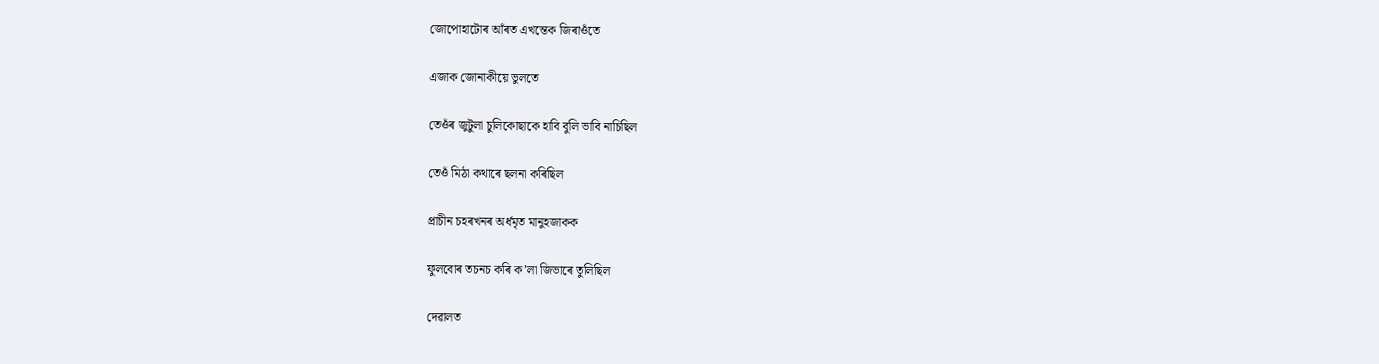জোপোহাটোৰ আঁৰত এখন্তেক জিৰাওঁতে

এজাক জোনাকীয়ে ভুলতে

তেওঁৰ জুটুলা চুলিকোছাকে হাবি বুলি ভাবি‍ নাচিছিল

তেওঁ মিঠা কথাৰে ছলনা কৰিছিল

প্ৰাচীন চহৰখনৰ অৰ্ধমৃত মানুহজাকক

ফুলবোৰ তচনচ কৰি ক’লা জিভাৰে তুলিছিল

দেৱালত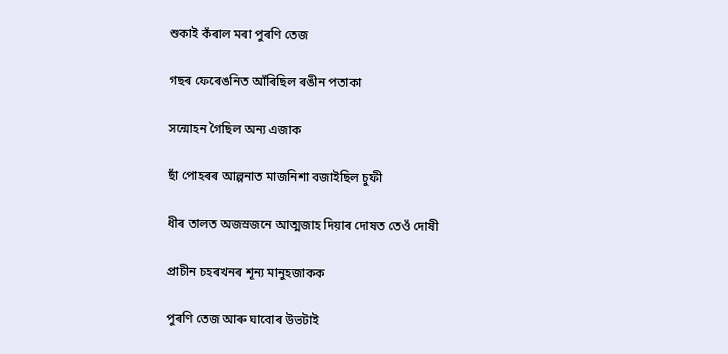শুকাই কঁৰাল মৰা পুৰণি তেজ

গছৰ ফেৰেঙনিত আঁৰিছিল ৰঙীন পতাকা

সন্মোহন গৈছিল অন্য এজাক

ছাঁ পোহৰৰ আল্পনাত মাজনিশা বজাইছিল চুফী

ধীৰ তালত অজস্ৰজনে আত্মজাহ দিয়াৰ দোষত তেওঁ দোষী

প্ৰাচীন চহৰখনৰ শূন্য মানুহজাকক

পুৰণি‍ তেজ আৰু ঘাবোৰ উভটাই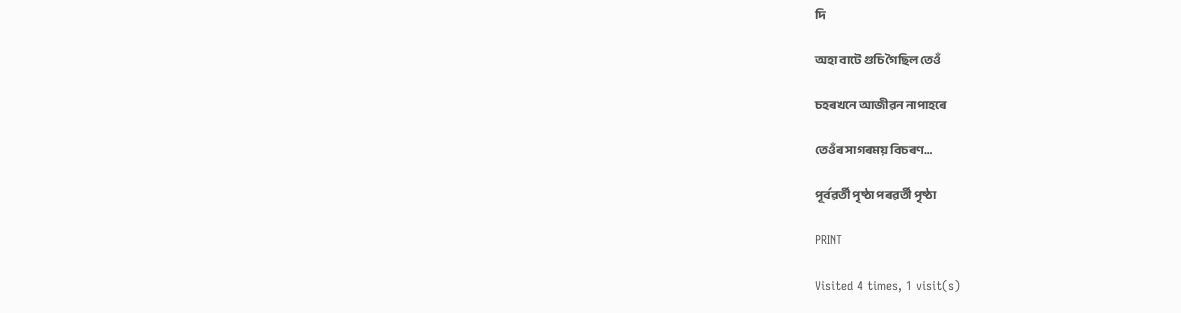দি

অহা বাটে গুচি‍ গৈছিল তেওঁ

চহৰখনে আজীৱন নাপাহৰে

তেওঁৰ সাগৰময় বিচৰণ…

পূৰ্বৱৰ্তী পৃষ্ঠা পৰৱৰ্তী পৃষ্ঠা

PRINT

Visited 4 times, 1 visit(s)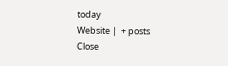today
Website |  + posts
Close